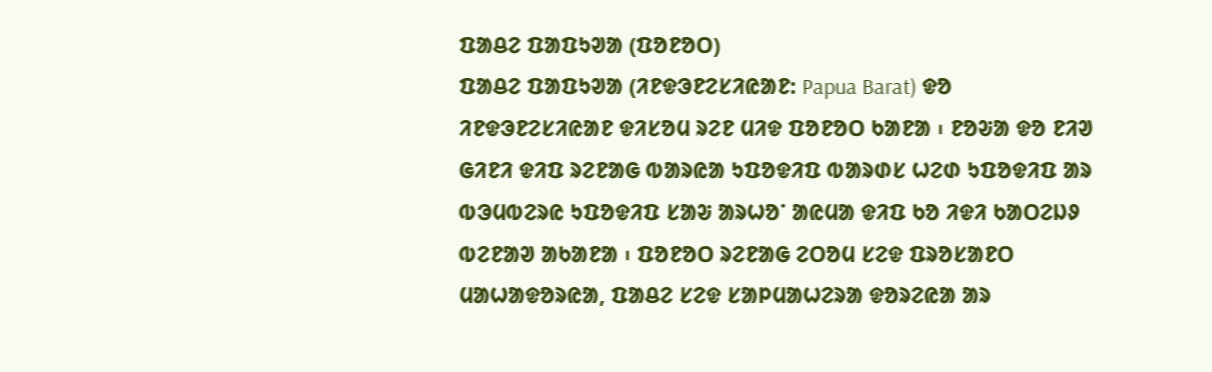ᱯᱟᱪᱮ ᱯᱟᱯᱩᱣᱟ (ᱯᱚᱱᱚᱛ)
ᱯᱟᱪᱮ ᱯᱟᱯᱩᱣᱟ (ᱤᱱᱫᱳᱱᱮᱥᱤᱭᱟᱱ: Papua Barat) ᱫᱚ ᱤᱱᱫᱳᱱᱮᱥᱤᱭᱟᱱ ᱫᱤᱥᱚᱢ ᱨᱮᱱ ᱢᱤᱫ ᱯᱚᱱᱚᱛ ᱠᱟᱱᱟ ᱾ ᱱᱚᱶᱟ ᱫᱚ ᱱᱤᱣ ᱜᱤᱱᱤ ᱫᱤᱯ ᱨᱮᱱᱟᱜ ᱵᱟᱨᱭᱟ ᱩᱯᱚᱫᱤᱯ ᱵᱟᱨᱰᱥ ᱦᱮᱰ ᱩᱯᱚᱫᱤᱯ ᱟᱨ ᱵᱳᱢᱵᱮᱨᱭ ᱩᱯᱚᱫᱤᱯ ᱥᱟᱶ ᱟᱨᱦᱚᱸ ᱟᱭᱢᱟ ᱫᱤᱯ ᱠᱚ ᱤᱫᱤ ᱠᱟᱛᱮᱡᱽ ᱵᱮᱱᱟᱣ ᱟᱠᱟᱱᱟ ᱾ ᱯᱚᱱᱚᱛ ᱨᱮᱱᱟᱜ ᱮᱛᱚᱢ ᱥᱮᱫ ᱯᱨᱚᱥᱟᱱᱛ ᱢᱟᱦᱟᱫᱚᱨᱭᱟ, ᱯᱟᱪᱮ ᱥᱮᱫ ᱥᱟᱞᱢᱟᱦᱮᱨᱟ ᱫᱚᱨᱮᱭᱟ ᱟᱨ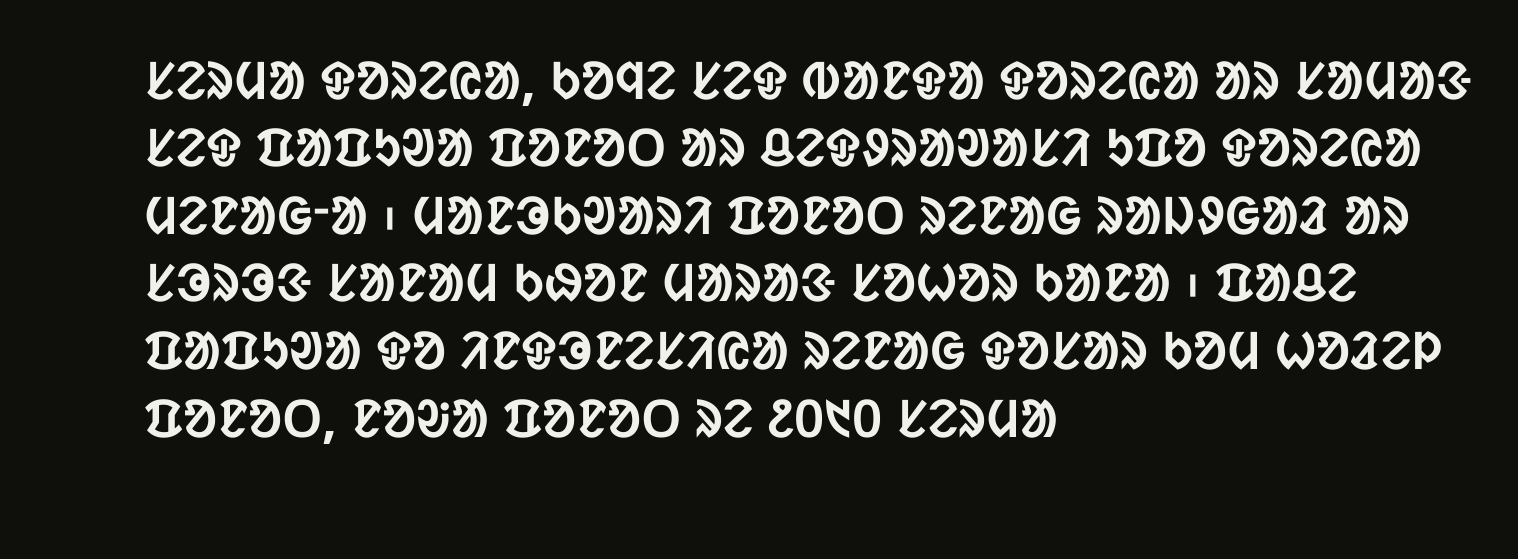ᱥᱮᱨᱢᱟ ᱫᱚᱨᱮᱭᱟ, ᱠᱚᱧᱮ ᱥᱮᱫ ᱵᱟᱱᱫᱟ ᱫᱚᱨᱮᱭᱟ ᱟᱨ ᱥᱟᱢᱟᱝ ᱥᱮᱫ ᱯᱟᱯᱩᱣᱟ ᱯᱚᱱᱚᱛ ᱟᱨ ᱪᱮᱫᱽᱨᱟᱣᱟᱥᱤ ᱩᱯᱚ ᱫᱚᱨᱮᱭᱟ ᱢᱮᱱᱟᱜᱼᱟ ᱾ ᱢᱟᱱᱳᱠᱣᱟᱨᱤ ᱯᱚᱱᱚᱛ ᱨᱮᱱᱟᱜ ᱨᱟᱡᱽᱜᱟᱲ ᱟᱨ ᱥᱳᱨᱳᱝ ᱥᱟᱱᱟᱢ ᱠᱷᱚᱱ ᱢᱟᱨᱟᱝ ᱥᱚᱦᱚᱨ ᱠᱟᱱᱟ ᱾ ᱯᱟᱪᱮ ᱯᱟᱯᱩᱣᱟ ᱫᱚ ᱤᱱᱫᱳᱱᱮᱥᱤᱭᱟ ᱨᱮᱱᱟᱜ ᱫᱚᱥᱟᱨ ᱠᱚᱢ ᱦᱚᱲᱮᱞ ᱯᱚᱱᱚᱛ, ᱱᱚᱶᱟ ᱯᱚᱱᱚᱛ ᱨᱮ ᱒᱐᱑᱐ ᱥᱮᱨᱢᱟ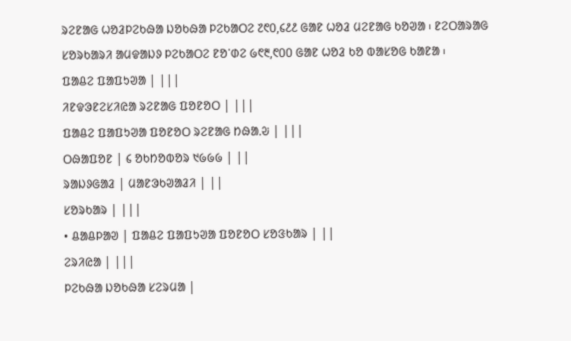ᱨᱮᱱᱟᱜ ᱦᱚᱲᱞᱮᱠᱷᱟ ᱡᱚᱠᱷᱟ ᱞᱮᱠᱟᱛᱮ ᱗᱖᱐,᱔᱒᱒ ᱜᱟᱱ ᱦᱚᱲ ᱢᱮᱱᱟᱜ ᱠᱚᱣᱟ ᱾ ᱱᱮᱛᱟᱨᱟᱜ ᱥᱚᱨᱠᱟᱨᱤ ᱟᱢᱫᱟᱡᱽ ᱞᱮᱠᱟᱛᱮ ᱱᱚᱸᱰᱮ ᱙᱖᱓,᱖᱐᱐ ᱜᱟᱱ ᱦᱚᱲ ᱠᱚ ᱵᱟᱥᱚᱜ ᱠᱟᱱᱟ ᱾
ᱯᱟᱪᱮ ᱯᱟᱯᱩᱣᱟ | |||
ᱤᱱᱫᱳᱱᱮᱥᱤᱭᱟ ᱨᱮᱱᱟᱜ ᱯᱚᱱᱚᱛ | |||
ᱯᱟᱪᱮ ᱯᱟᱯᱩᱣᱟ ᱯᱚᱱᱚᱛ ᱨᱮᱱᱟᱜ ᱴᱷᱟᱹᱶ | |||
ᱛᱷᱟᱯᱚᱱ | ᱔ ᱚᱠᱴᱚᱵᱚᱨ ᱑᱙᱙᱙ | ||
ᱨᱟᱡᱽᱜᱟᱲ | ᱢᱟᱱᱳᱠᱣᱟᱲᱤ | ||
ᱥᱚᱨᱠᱟᱨ | |||
• ᱪᱟᱪᱞᱟᱣ | ᱯᱟᱪᱮ ᱯᱟᱯᱩᱣᱟ ᱯᱚᱱᱚᱛ ᱥᱚᱝᱠᱟᱨ | ||
ᱮᱨᱤᱭᱟ | |||
ᱞᱮᱠᱷᱟ ᱡᱚᱠᱷᱟ ᱥᱮᱨᱢᱟ |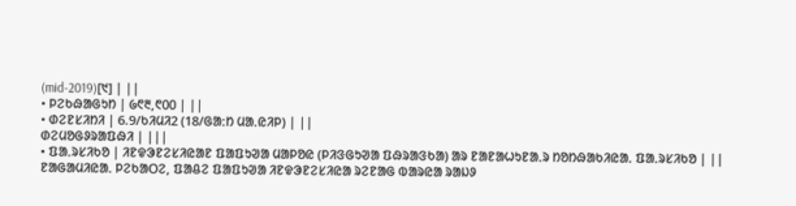(mid-2019)[᱑] | ||
• ᱞᱮᱠᱷᱟᱜᱩᱴ | ᱙᱖᱓,᱖᱐᱐ | ||
• ᱰᱮᱱᱥᱤᱴᱤ | 6.9/ᱠᱤᱢᱤ2 (18/ᱜᱟᱺᱴ ᱢᱟᱹᱭᱤᱞ) | ||
ᱰᱮᱢᱚᱜᱽᱨᱟᱯᱷᱤ | |||
• ᱯᱟᱹᱨᱥᱤᱠᱚ | ᱤᱱᱫᱳᱱᱮᱥᱤᱭᱟᱱ ᱯᱟᱯᱩᱣᱟ ᱢᱟᱞᱚᱭ (ᱞᱤᱝᱜᱩᱣᱟ ᱯᱷᱨᱟᱝᱠᱟ) ᱟᱨ ᱱᱟᱱᱟᱦᱩᱱᱟᱹᱨ ᱴᱚᱴᱷᱟᱠᱤᱭᱟᱹ ᱯᱟᱹᱨᱥᱤᱠᱚ | ||
ᱱᱟᱜᱟᱢᱤᱭᱟᱹ ᱞᱮᱠᱟᱛᱮ, ᱯᱟᱪᱮ ᱯᱟᱯᱩᱣᱟ ᱤᱱᱫᱳᱱᱮᱥᱤᱭᱟ ᱨᱮᱱᱟᱜ ᱵᱟᱨᱭᱟ ᱨᱟᱡᱽ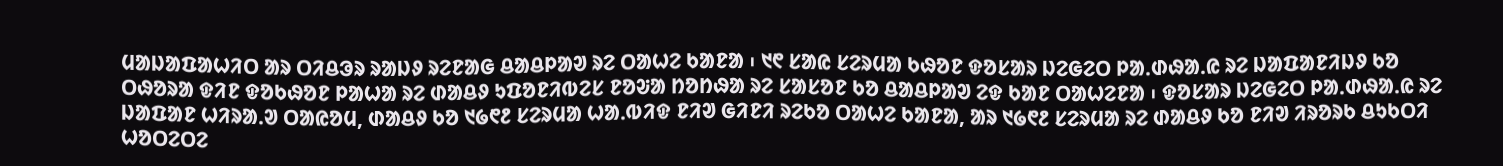ᱢᱟᱡᱟᱯᱟᱦᱤᱛ ᱟᱨ ᱛᱤᱪᱳᱨ ᱨᱟᱡᱽ ᱨᱮᱱᱟᱜ ᱪᱟᱪᱞᱟᱣ ᱨᱮ ᱛᱟᱦᱮ ᱠᱟᱱᱟ ᱾ ᱑᱖ ᱥᱟᱭ ᱥᱮᱨᱢᱟ ᱠᱷᱚᱱ ᱫᱚᱥᱟᱨ ᱡᱮᱜᱮᱛ ᱞᱟᱹᱰᱷᱟᱹᱭ ᱨᱮ ᱡᱟᱯᱟᱱᱤᱡᱽ ᱠᱚ ᱛᱷᱚᱨᱟ ᱫᱤᱱ ᱫᱚᱠᱷᱚᱱ ᱞᱟᱦᱟ ᱨᱮ ᱰᱟᱪᱽ ᱩᱯᱚᱱᱤᱵᱮᱥ ᱱᱚᱶᱟ ᱴᱚᱴᱷᱟ ᱨᱮ ᱥᱟᱥᱚᱱ ᱠᱚ ᱪᱟᱪᱞᱟᱣ ᱮᱫ ᱠᱟᱱ ᱛᱟᱦᱮᱱᱟ ᱾ ᱫᱚᱥᱟᱨ ᱡᱮᱜᱮᱛ ᱞᱟᱹᱰᱷᱟᱹᱭ ᱨᱮ ᱡᱟᱯᱟᱱ ᱦᱤᱨᱟᱹᱣ ᱛᱟᱭᱚᱢ, ᱰᱟᱪᱽ ᱠᱚ ᱑᱙᱖᱒ ᱥᱮᱨᱢᱟ ᱦᱟᱹᱵᱤᱫ ᱱᱤᱣ ᱜᱤᱱᱤ ᱨᱮᱠᱚ ᱛᱟᱦᱮ ᱠᱟᱱᱟ, ᱟᱨ ᱑᱙᱖᱒ ᱥᱮᱨᱢᱟ ᱨᱮ ᱰᱟᱪᱽ ᱠᱚ ᱱᱤᱣ ᱤᱨᱚᱨᱠ ᱪᱩᱠᱛᱤ ᱦᱚᱛᱮᱛᱮ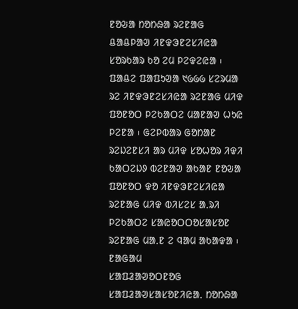ᱱᱚᱶᱟ ᱴᱚᱴᱷᱟ ᱨᱮᱱᱟᱜ ᱪᱟᱪᱞᱟᱣ ᱤᱱᱫᱳᱱᱮᱥᱤᱭᱟ ᱥᱚᱨᱠᱟᱨ ᱠᱚ ᱮᱢ ᱞᱮᱫᱮᱭᱟ ᱾ ᱯᱟᱪᱮ ᱯᱟᱯᱩᱣᱟ ᱑᱙᱙᱙ ᱥᱮᱨᱢᱟ ᱨᱮ ᱤᱱᱫᱳᱱᱮᱥᱤᱭᱟ ᱨᱮᱱᱟᱜ ᱢᱤᱫ ᱯᱚᱱᱚᱛ ᱞᱮᱠᱟᱛᱮ ᱢᱟᱱᱟᱣ ᱦᱩᱭ ᱞᱮᱱᱟ ᱾ ᱜᱮᱞᱵᱟᱨ ᱜᱚᱴᱟᱱ ᱨᱮᱡᱮᱱᱥᱤ ᱟᱨ ᱢᱤᱫ ᱥᱚᱦᱚᱨ ᱤᱫᱤ ᱠᱟᱛᱮᱡᱽ ᱵᱮᱱᱟᱣ ᱟᱠᱟᱱ ᱱᱚᱶᱟ ᱯᱚᱱᱚᱛ ᱫᱚ ᱤᱱᱫᱳᱱᱮᱥᱤᱭᱟ ᱨᱮᱱᱟᱜ ᱢᱤᱫ ᱵᱤᱥᱮᱥ ᱟᱹᱨᱤ ᱞᱮᱠᱟᱛᱮ ᱥᱟᱭᱚᱛᱛᱚᱥᱟᱥᱚᱱ ᱨᱮᱱᱟᱜ ᱢᱟᱹᱱ ᱮ ᱧᱟᱢ ᱟᱠᱟᱫᱟ ᱾
ᱱᱟᱜᱟᱢ
ᱥᱟᱯᱲᱟᱣᱚᱛᱱᱚᱜ
ᱥᱟᱯᱲᱟᱣᱥᱟᱥᱚᱱᱤᱭᱟᱹ ᱴᱚᱴᱷᱟ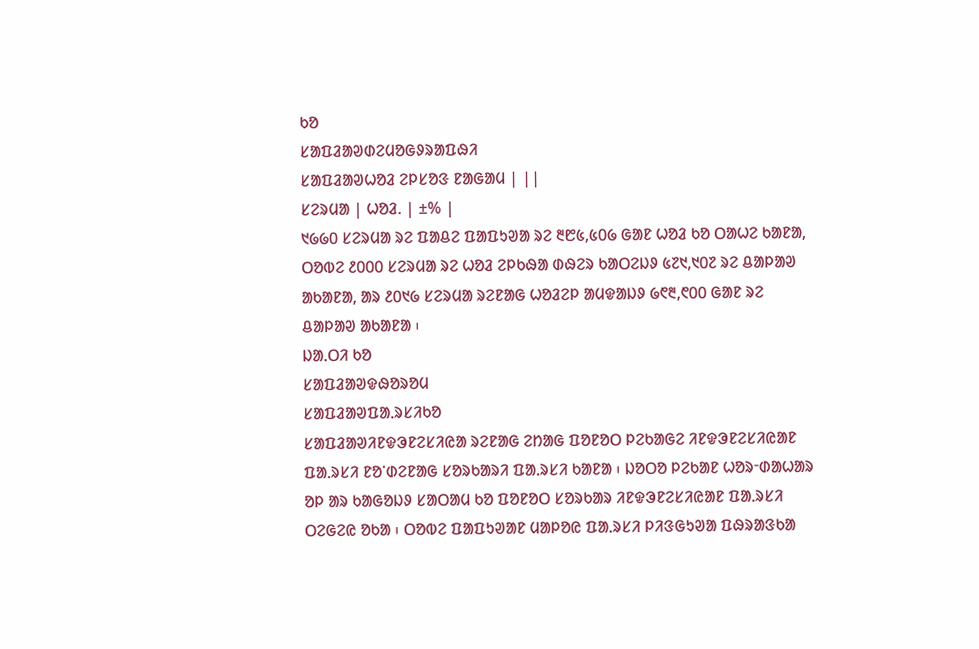ᱠᱚ
ᱥᱟᱯᱲᱟᱣᱰᱮᱢᱚᱜᱽᱨᱟᱯᱷᱤ
ᱥᱟᱯᱲᱟᱣᱦᱚᱲ ᱮᱞᱥᱚᱝ ᱱᱟᱜᱟᱢ | ||
ᱥᱮᱨᱢᱟ | ᱦᱚᱲ. | ±% |
᱑᱙᱙᱐ ᱥᱮᱨᱢᱟ ᱨᱮ ᱯᱟᱪᱮ ᱯᱟᱯᱩᱣᱟ ᱨᱮ ᱓᱘᱕,᱕᱐᱙ ᱜᱟᱱ ᱦᱚᱲ ᱠᱚ ᱛᱟᱦᱮ ᱠᱟᱱᱟ, ᱛᱚᱵᱮ ᱒᱐᱐᱐ ᱥᱮᱨᱢᱟ ᱨᱮ ᱦᱚᱲ ᱮᱞᱠᱷᱟ ᱰᱷᱮᱨ ᱠᱟᱛᱮᱡᱽ ᱕᱗᱑,᱑᱐᱗ ᱨᱮ ᱪᱟᱞᱟᱣ ᱟᱠᱟᱱᱟ, ᱟᱨ ᱒᱐᱑᱙ ᱥᱮᱨᱢᱟ ᱨᱮᱱᱟᱜ ᱦᱚᱲᱮᱞ ᱟᱢᱫᱟᱡᱽ ᱙᱖᱓,᱖᱐᱐ ᱜᱟᱱ ᱨᱮ ᱪᱟᱞᱟᱣ ᱟᱠᱟᱱᱟ ᱾
ᱡᱟᱹᱛᱤ ᱠᱚ
ᱥᱟᱯᱲᱟᱣᱫᱷᱚᱨᱚᱢ
ᱥᱟᱯᱲᱟᱣᱯᱟᱹᱨᱥᱤᱠᱚ
ᱥᱟᱯᱲᱟᱣᱤᱱᱫᱳᱱᱮᱥᱤᱭᱟ ᱨᱮᱱᱟᱜ ᱮᱴᱟᱜ ᱯᱚᱱᱚᱛ ᱞᱮᱠᱟᱜᱮ ᱤᱱᱫᱳᱱᱮᱥᱤᱭᱟᱱ ᱯᱟᱹᱨᱥᱤ ᱱᱚᱸᱰᱮᱱᱟᱜ ᱥᱚᱨᱠᱟᱨᱤ ᱯᱟᱹᱨᱥᱤ ᱠᱟᱱᱟ ᱾ ᱡᱚᱛᱚ ᱞᱮᱠᱟᱱ ᱦᱚᱨᱼᱰᱟᱦᱟᱨ ᱚᱞ ᱟᱨ ᱠᱟᱜᱚᱡᱽ ᱥᱟᱛᱟᱢ ᱠᱚ ᱯᱚᱱᱚᱛ ᱥᱚᱨᱠᱟᱨ ᱤᱱᱫᱳᱱᱮᱥᱤᱭᱟᱱ ᱯᱟᱹᱨᱥᱤ ᱛᱮᱜᱮᱭ ᱚᱠᱟ ᱾ ᱛᱚᱵᱮ ᱯᱟᱯᱩᱣᱟᱱ ᱢᱟᱞᱚᱭ ᱯᱟᱹᱨᱥᱤ ᱞᱤᱝᱜᱩᱣᱟ ᱯᱷᱨᱟᱝᱠᱟ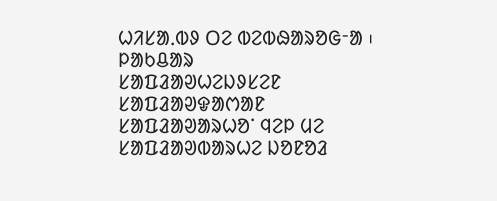ᱦᱤᱥᱟᱹᱵᱽ ᱛᱮ ᱵᱮᱵᱷᱟᱨᱚᱜᱼᱟ ᱾
ᱞᱟᱠᱪᱟᱨ
ᱥᱟᱯᱲᱟᱣᱦᱮᱡᱽᱥᱮᱱ
ᱥᱟᱯᱲᱟᱣᱫᱟᱬᱟᱱ
ᱥᱟᱯᱲᱟᱣᱟᱨᱦᱚᱸ ᱧᱮᱞ ᱢᱮ
ᱥᱟᱯᱲᱟᱣᱵᱟᱨᱦᱮ ᱡᱚᱱᱚᱲ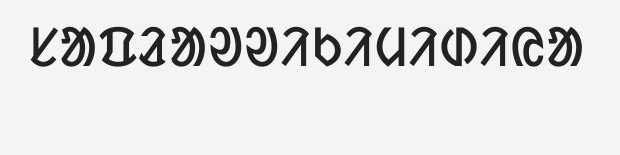ᱥᱟᱯᱲᱟᱣᱣᱤᱠᱤᱢᱤᱰᱤᱭᱟ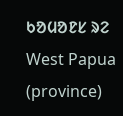ᱠᱚᱢᱚᱱᱥ ᱨᱮ West Papua (province)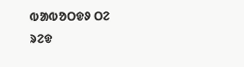ᱵᱟᱵᱚᱛᱫᱽ ᱛᱮ ᱨᱮᱫ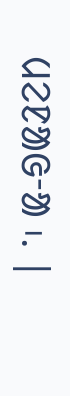ᱢᱮᱱᱟᱜᱼᱟ ᱾. |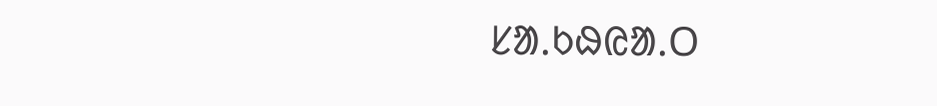ᱥᱟᱹᱠᱷᱭᱟᱹᱛ